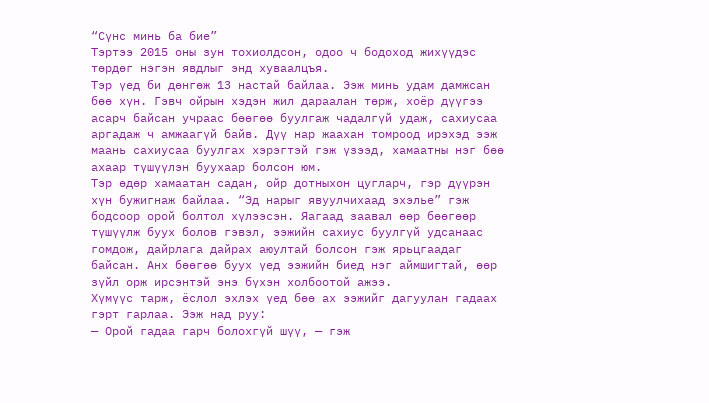“Сүнс минь ба бие”
Тэртээ 2015 оны зун тохиолдсон, одоо ч бодоход жихүүдэс төрдөг нэгэн явдлыг энд хуваалцъя.
Тэр үед би дөнгөж 13 настай байлаа. Ээж минь удам дамжсан бөө хүн. Гэвч ойрын хэдэн жил дараалан төрж, хоёр дүүгээ асарч байсан учраас бөөгөө буулгаж чадалгүй удаж, сахиусаа аргадаж ч амжаагүй байв. Дүү нар жаахан томроод ирэхэд ээж маань сахиусаа буулгах хэрэгтэй гэж үзээд, хамаатны нэг бөө ахаар түшүүлэн буухаар болсон юм.
Тэр өдөр хамаатан садан, ойр дотныхон цугларч, гэр дүүрэн хүн бужигнаж байлаа. “Эд нарыг явуулчихаад эхэлье” гэж бодсоор орой болтол хүлээсэн. Яагаад заавал өөр бөөгөөр түшүүлж буух болов гэвэл, ээжийн сахиус буулгүй удсанаас гомдож, дайрлага дайрах аюултай болсон гэж ярьцгаадаг байсан. Анх бөөгөө буух үед ээжийн биед нэг аймшигтай, өөр зүйл орж ирсэнтэй энэ бүхэн холбоотой ажээ.
Хүмүүс тарж, ёслол эхлэх үед бөө ах ээжийг дагуулан гадаах гэрт гарлаа. Ээж над руу:
— Орой гадаа гарч болохгүй шүү, — гэж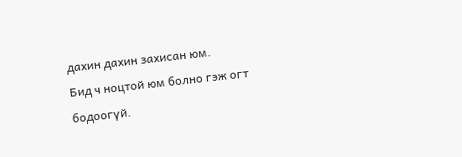дахин дахин захисан юм.
Бид ч ноцтой юм болно гэж огт бодоогүй.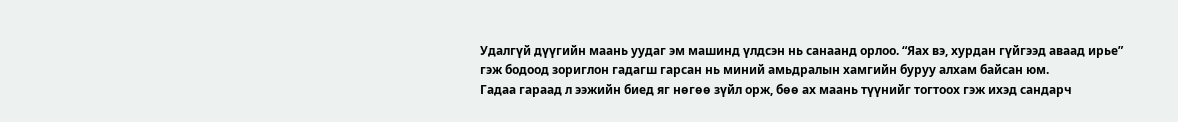Удалгүй дүүгийн маань уудаг эм машинд үлдсэн нь санаанд орлоо. “Яах вэ, хурдан гүйгээд аваад ирье” гэж бодоод зориглон гадагш гарсан нь миний амьдралын хамгийн буруу алхам байсан юм.
Гадаа гараад л ээжийн биед яг нөгөө зүйл орж, бөө ах маань түүнийг тогтоох гэж ихэд сандарч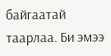байгаатай таарлаа. Би эмээ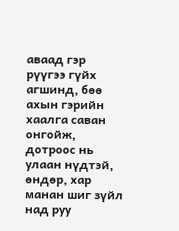аваад гэр рүүгээ гүйх агшинд, бөө ахын гэрийн хаалга саван онгойж, дотроос нь улаан нүдтэй, өндөр, хар манан шиг зүйл над руу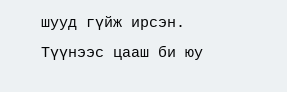шууд гүйж ирсэн.
Түүнээс цааш би юу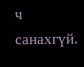ч санахгүй.